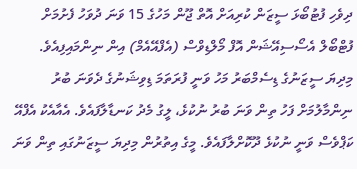ދިވެހި ފުޓުބޯޅަ ސީޒަން ކުރިއަށް އޮތް ޖޫން މަހުގެ 15 ވަނަ ދުވަހު ފެށުމަށް ފުޓްބޯލް އެސޯސިއޭޝަން އޮފް މޯލްޑިވްސް (އެފްއޭއެމް) އިން ނިންމައިފިއެވެ.
މިދިޔަ ސީޒަނުގެ ޑިސެމްބަރު މަހު ވަނީ ފުރަތަމަ ޑިވިޝަނުގެ ދެވަނަ ބުރު ނިންމާލުމަށް ފަހު ތިން ވަނަ ބުރު ނުކުޅެ، ލީގު މެދު ކަނޑާލާފައެވެ. އެއާއެކު އެފްއޭ ކަޕްވެސް ވަނީ ނުކުޅެ ދޫކޮށްލާފައެވެ. މީގެ އިތުރުން މިދިޔަ ސީޒަނުގައި ތިން ވަނަ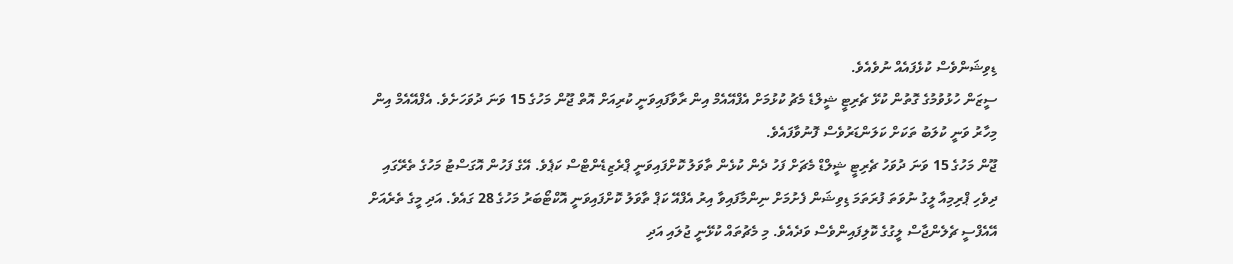ޑިވިޝަންވެސް ކުޅެފައެއް ނުވެއެވެ.
ސީޒަން ހުޅުވުމުގެ ގޮތުން ކުޅޭ ޗެރިޓީ ޝީލްޑެ މެޗު ކުޅުމަށް އެފްއޭއެމް އިން ރާވާފައިވަނީ ކުރިއަށް އޮތް ޖޫން މަހުގެ 15 ވަނަ ދުވަހަށެވެ. އެފްއޭއެމް އިން މިހާރު ވަނީ ކުލަބު ތަކަށް ކަލަންޑަރުވެސް ފޮނުވާފައެވެ.
ޖޫން މަހުގެ 15 ވަނަ ދުވަހު ޗެރިޓީ ޝީލްޑް މެޗަށް ފަހު ދެން ކުޅެން ތާވަލު ކޮށްފައިވަނީ ޕްރެޒިޑެންޓްސް ކަޕެވެ. އޭގެ ފަހުން އޮގަސްޓު މަހުގެ ތެރޭގައި ދިވެހި ޕްރިމިއާ ލީގު ނުވަތަ ފުރަތަމަ ޑިވިޝަން ފެށުމަށް ނިންމާފައިވާ އިރު އެފްއޭ ކަޕް ތާވަލު ކޮށްފައިވަނީ އޮކްޓޯބަރު މަހުގެ 28 ގައެވެ. އަދި މީގެ ތެރެއަށް އޭއެފްސީ ޗެލެންޖާސް ލީގުގެ ކޮލިފައިންވެސް ވަދެއެވެ. މި މެޗުތައް ކުޅޭނީ ޖުލައި އަދި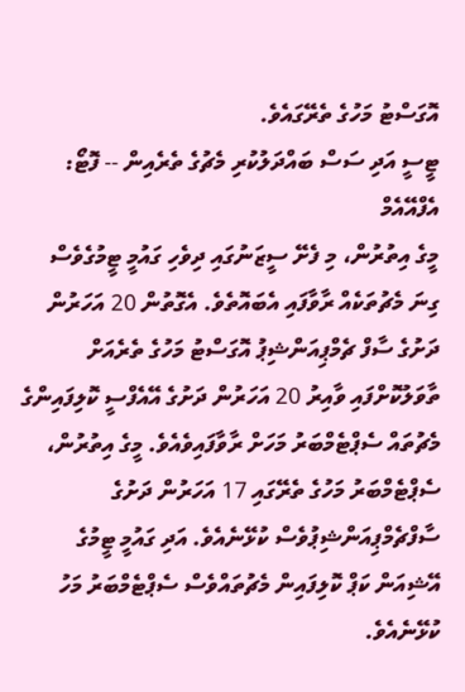އޮގަސްޓު މަހުގެ ތެރޭގައެވެ.
ޓީސީ އަދި ސަސް ބައްދަލުކުރި މެޗުގެ ތެރެއިން -- ފޮޓޯ: އެފްއޭއެމް
މީގެ އިތުރުން، މި ފެށޭ ސީޒަނުގައި ދިވެހި ގައުމީ ޓީމުގެވެސް ގިނަ މެޗުތަކެއް ރާވާފައި އެބައޮތެވެ. އެގޮތުން 20 އަހަރުން ދަށުގެ ސާފް ޗެމްޕިއަންޝިޕު އޮގަސްޓު މަހުގެ ތެރެއަށް ތާވަލުކޮށްފައި ވާއިރު 20 އަހަރުން ދަށުގެ އޭއެފްސީ ކޮލިފައިންގެ މެޗުތައް ސެޕްޓެމްބަރު މަހަށް ރާވާފައިވެއެވެ. މީގެ އިތުރުން، ސެޕްޓެމްބަރު މަހުގެ ތެރޭގައި 17 އަހަރުން ދަށުގެ ސާފްޗެމްޕިއަންޝިޕުވެސް ކުޅޭނެއެވެ. އަދި ގައުމީ ޓީމުގެ އޭޝިއަން ކަޕް ކޮލިފައިން މެޗުތައްވެސް ސެޕްޓެމްބަރު މަހު ކުޅޭނެއެވެ.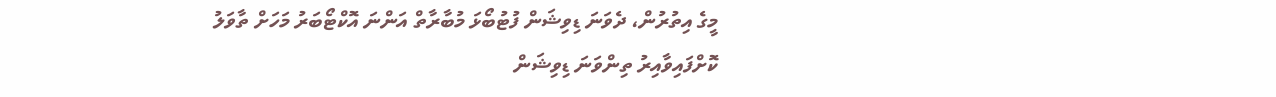މީގެ އިތުރުން، ދެވަނަ ޑިވިޝަން ފުޓުބޯޅަ މުބާރާތް އަންނަ އޮކްޓޯބަރު މަހަށް ތާވަލު ކޮށްފައިވާއިރު ތިންވަނަ ޑިވިޝަން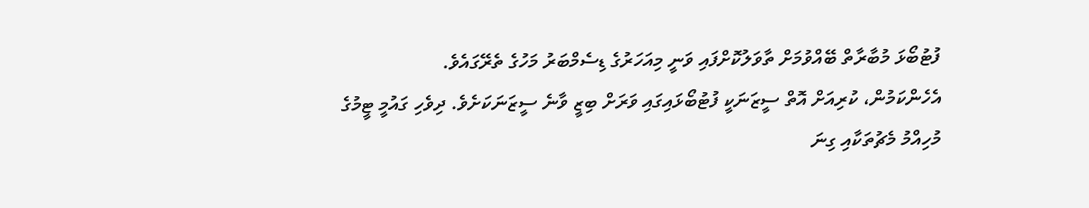ފުޓުބޯޅަ މުބާރާތް ބޭއްވުމަށް ތާވަލުކޮށްފައި ވަނީ މިއަހަރުގެ ޑިސެމްބަރު މަހުގެ ތެރޭގައެވެ.
އެހެންކަމުން، ކުރިއަށް އޮތް ސީޒަނަކީ ފުޓުބޯޅައިގައި ވަރަށް ބިޒީ ވާނެ ސީޒަނަކަށެވެ. ދިވެހި ގައުމީ ޓީމުގެ މުހިއްމު މެޗުތަކާއި ގިނަ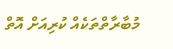މުބާރާތްތަކެއް ކުރިއަށް އޮތް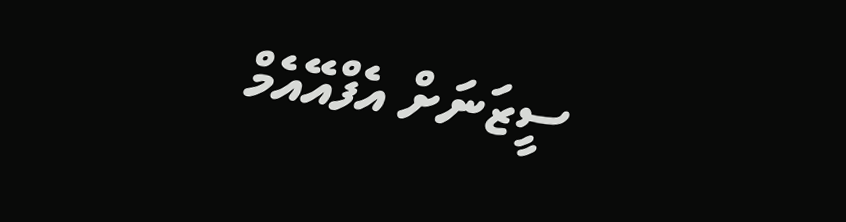ސީޒަނަށް އެފްއޭއެމް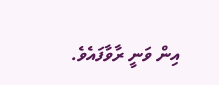އިން ވަނީ ރާވާފައެވެ.